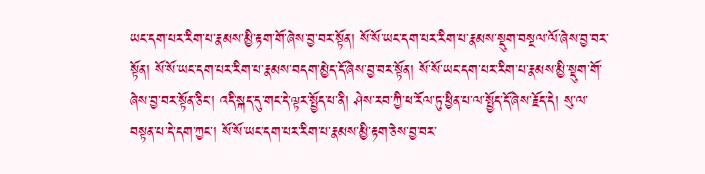ཡང་དག་པར་རིག་པ་རྣམས་མྱི་རྟག་གོ་ཞེས་བྱ་བར་སྟོན། སོ་སོ་ཡང་དག་པར་རིག་པ་རྣམས་སྡུག་བསྔལ་ལོ་ཞེས་བྱ་བར་སྟོན། སོ་སོ་ཡང་དག་པར་རིག་པ་རྣམས་བདག་མྱེད་དོ་ཞེས་བྱ་བར་སྟོན། སོ་སོ་ཡང་དག་པར་རིག་པ་རྣམས་མྱི་སྡུག་གོ་ཞེས་བྱ་བར་སྟོན་ཅིང་། འདི་སྐད་དུ་གང་དེ་ལྟར་སྤྱོད་པ་ནི། ཤེས་རབ་ཀྱི་ཕ་རོལ་ཏུ་ཕྱིན་པ་ལ་སྤྱོད་དོ་ཞེས་རྗོད་དེ། སུ་ལ་བསྟན་པ་དེ་དག་ཀྱང་། སོ་སོ་ཡང་དག་པར་རིག་པ་རྣམས་མྱི་རྟག་ཅེས་བྱ་བར་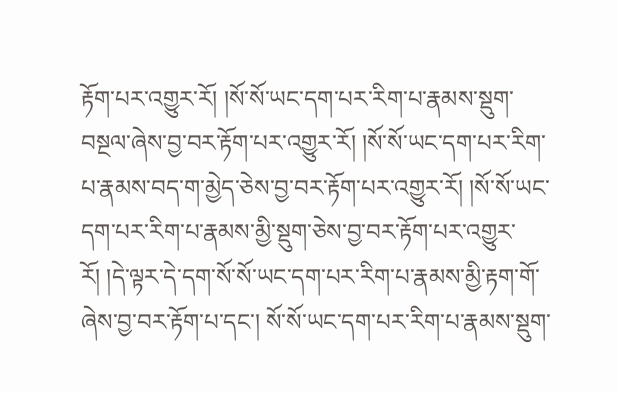རྟོག་པར་འགྱུར་རོ། །སོ་སོ་ཡང་དག་པར་རིག་པ་རྣམས་སྡུག་བསྔལ་ཞེས་བྱ་བར་རྟོག་པར་འགྱུར་རོ། །སོ་སོ་ཡང་དག་པར་རིག་པ་རྣམས་བད་ག་མྱེད་ཅེས་བྱ་བར་རྟོག་པར་འགྱུར་རོ། །སོ་སོ་ཡང་དག་པར་རིག་པ་རྣམས་མྱི་སྡུག་ཅེས་བྱ་བར་རྟོག་པར་འགྱུར་རོ། །དེ་ལྟར་དེ་དག་སོ་སོ་ཡང་དག་པར་རིག་པ་རྣམས་མྱི་རྟག་གོ་ཞེས་བྱ་བར་རྟོག་པ་དང་། སོ་སོ་ཡང་དག་པར་རིག་པ་རྣམས་སྡུག་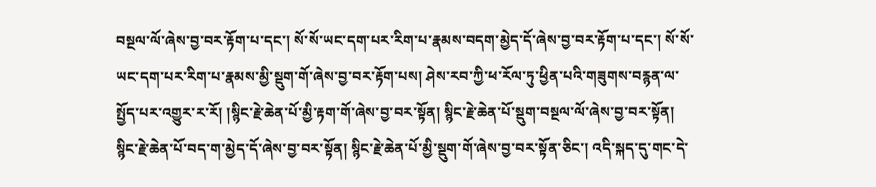བསྔལ་ལོ་ཞེས་བྱ་བར་རྟོག་པ་དང་། སོ་སོ་ཡང་དག་པར་རིག་པ་རྣམས་བདག་མྱེད་དོ་ཞེས་བྱ་བར་རྟོག་པ་དང་། སོ་སོ་ཡང་དག་པར་རིག་པ་རྣམས་མྱི་སྡུག་གོ་ཞེས་བྱ་བར་རྟོག་པས། ཤེས་རབ་ཀྱི་ཕ་རོལ་ཏུ་ཕྱིན་པའི་གཟུགས་བརྙན་ལ་སྤྱོད་པར་འགྱུར་ར་རོ། །སྙིང་རྗེ་ཆེན་པོ་མྱི་རྟག་གོ་ཞེས་བྱ་བར་སྟོན། སྙིང་རྗེ་ཆེན་པོ་སྡུག་བསྔལ་ལོ་ཞེས་བྱ་བར་སྟོན། སྙིང་རྗེ་ཆེན་པོ་བད་ག་མྱེད་དོ་ཞེས་བྱ་བར་སྟོན། སྙིང་རྗེ་ཆེན་པོ་མྱི་སྡུག་གོ་ཞེས་བྱ་བར་སྟོན་ཅིང་། འདི་སྐད་དུ་གང་དེ་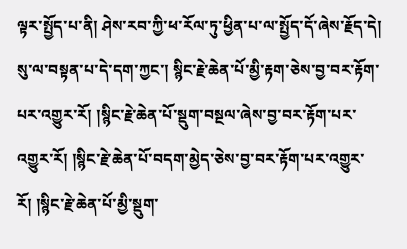ལྟར་སྤྱོད་པ་ནི། ཤེས་རབ་ཀྱི་ཕ་རོལ་ཏུ་ཕྱིན་པ་ལ་སྤྱོད་དོ་ཞེས་རྗོད་དེ། སུ་ལ་བསྟན་པ་དེ་དག་ཀྱང་། སྙིང་རྗེ་ཆེན་པོ་མྱི་རྟག་ཅེས་བྱ་བར་རྟོག་པར་འགྱུར་རོ། །སྙིང་རྗེ་ཆེན་པོ་སྡུག་བསྔལ་ཞེས་བྱ་བར་རྟོག་པར་འགྱུར་རོ། །སྙིང་རྗེ་ཆེན་པོ་བདག་མྱེད་ཅེས་བྱ་བར་རྟོག་པར་འགྱུར་རོ། །སྙིང་རྗེ་ཆེན་པོ་མྱི་སྡུག་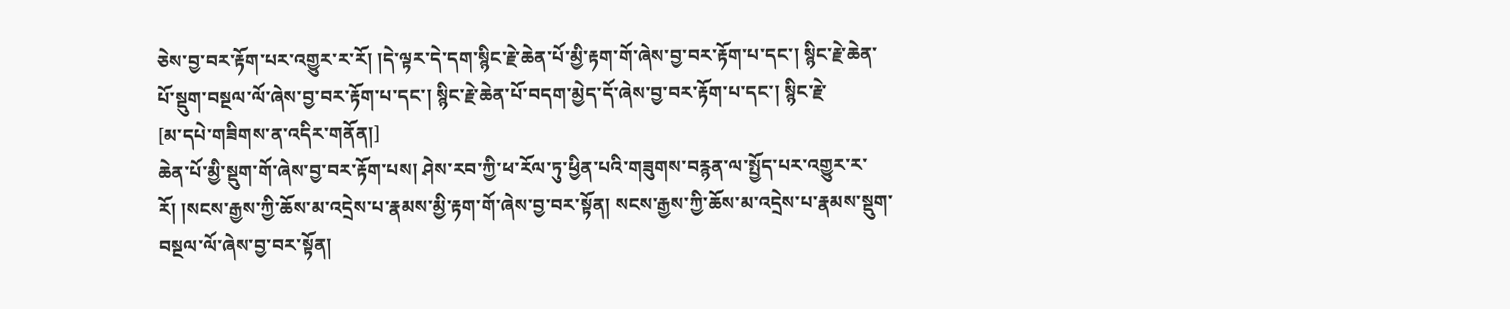ཅེས་བྱ་བར་རྟོག་པར་འགྱུར་ར་རོ། །དེ་ལྟར་དེ་དག་སྙིང་རྗེ་ཆེན་པོ་མྱི་རྟག་གོ་ཞེས་བྱ་བར་རྟོག་པ་དང་། སྙིང་རྗེ་ཆེན་པོ་སྡུག་བསྔལ་ལོ་ཞེས་བྱ་བར་རྟོག་པ་དང་། སྙིང་རྗེ་ཆེན་པོ་བདག་མྱེད་དོ་ཞེས་བྱ་བར་རྟོག་པ་དང་། སྙིང་རྗེ་
[མ་དཔེ་གཟིགས་ན་འདིར་གནོན།]
ཆེན་པོ་མྱི་སྡུག་གོ་ཞེས་བྱ་བར་རྟོག་པས། ཤེས་རབ་ཀྱི་ཕ་རོལ་ཏུ་ཕྱིན་པའི་གཟུགས་བརྙན་ལ་སྤྱོད་པར་འགྱུར་ར་རོ། །སངས་རྒྱས་ཀྱི་ཆོས་མ་འདྲེས་པ་རྣམས་མྱི་རྟག་གོ་ཞེས་བྱ་བར་སྟོན། སངས་རྒྱས་ཀྱི་ཆོས་མ་འདྲེས་པ་རྣམས་སྡུག་བསྔལ་ལོ་ཞེས་བྱ་བར་སྟོན།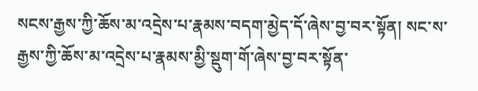སངས་རྒྱས་ཀྱི་ཆོས་མ་འདྲེས་པ་རྣམས་བདག་མྱེད་དོ་ཞེས་བྱ་བར་སྟོན། སང་ས་རྒྱས་ཀྱི་ཆོས་མ་འདྲེས་པ་རྣམས་མྱི་སྡུག་གོ་ཞེས་བྱ་བར་སྟོན་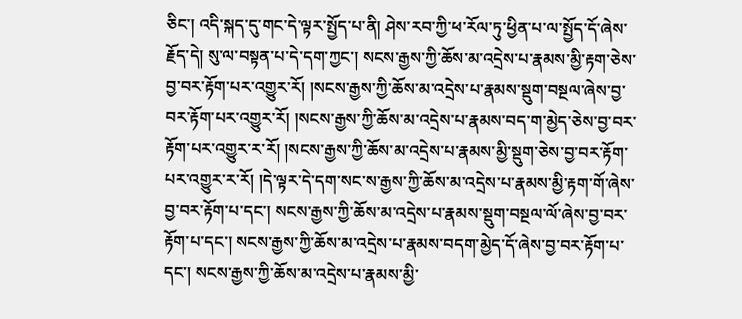ཅིང་། འདི་སྐད་དུ་གང་དེ་ལྟར་སྤྱོད་པ་ནི། ཤེས་རབ་ཀྱི་ཕ་རོལ་ཏུ་ཕྱིན་པ་ལ་སྤྱོད་དོ་ཞེས་རྗོད་དེ། སུ་ལ་བསྟན་པ་དེ་དག་ཀྱང་། སངས་རྒྱས་ཀྱི་ཆོས་མ་འདྲེས་པ་རྣམས་མྱི་རྟག་ཅེས་བྱ་བར་རྟོག་པར་འགྱུར་རོ། །སངས་རྒྱས་ཀྱི་ཆོས་མ་འདྲེས་པ་རྣམས་སྡུག་བསྔལ་ཞེས་བྱ་བར་རྟོག་པར་འགྱུར་རོ། །སངས་རྒྱས་ཀྱི་ཆོས་མ་འདྲེས་པ་རྣམས་བད་ག་མྱེད་ཅེས་བྱ་བར་རྟོག་པར་འགྱུར་ར་རོ། །སངས་རྒྱས་ཀྱི་ཆོས་མ་འདྲེས་པ་རྣམས་མྱི་སྡུག་ཅེས་བྱ་བར་རྟོག་པར་འགྱུར་ར་རོ། །དེ་ལྟར་དེ་དག་སང་ས་རྒྱས་ཀྱི་ཆོས་མ་འདྲེས་པ་རྣམས་མྱི་རྟག་གོ་ཞེས་བྱ་བར་རྟོག་པ་དང་། སངས་རྒྱས་ཀྱི་ཆོས་མ་འདྲེས་པ་རྣམས་སྡུག་བསྔལ་ལོ་ཞེས་བྱ་བར་རྟོག་པ་དང་། སངས་རྒྱས་ཀྱི་ཆོས་མ་འདྲེས་པ་རྣམས་བདག་མྱེད་དོ་ཞེས་བྱ་བར་རྟོག་པ་དང་། སངས་རྒྱས་ཀྱི་ཆོས་མ་འདྲེས་པ་རྣམས་མྱི་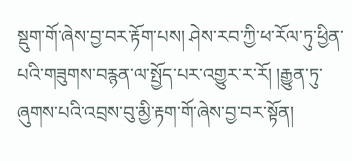སྡུག་གོ་ཞེས་བྱ་བར་རྟོག་པས། ཤེས་རབ་ཀྱི་ཕ་རོལ་ཏུ་ཕྱིན་པའི་གཟུགས་བརྙན་ལ་སྤྱོད་པར་འགྱུར་ར་རོ། །རྒྱུན་ཏུ་ཞུགས་པའི་འབྲས་བུ་མྱི་རྟག་གོ་ཞེས་བྱ་བར་སྟོན།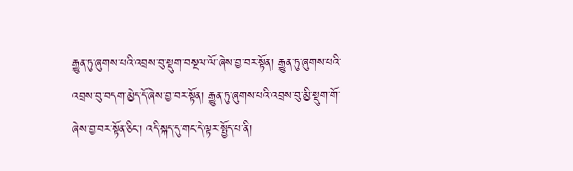རྒྱུན་ཏུ་ཞུགས་པའི་འབྲས་བུ་སྡུག་བསྔལ་ལོ་ཞེས་བྱ་བར་སྟོན། རྒྱུན་ཏུ་ཞུགས་པའི་འབྲས་བུ་བདག་མྱེད་དོ་ཞེས་བྱ་བར་སྟོན། རྒྱུན་ཏུ་ཞུགས་པའི་འབྲས་བུ་མྱི་སྡུག་གོ་ཞེས་བྱ་བར་སྟོན་ཅིང་། འདི་སྐད་དུ་གང་དེ་ལྟར་སྤྱོད་པ་ནི།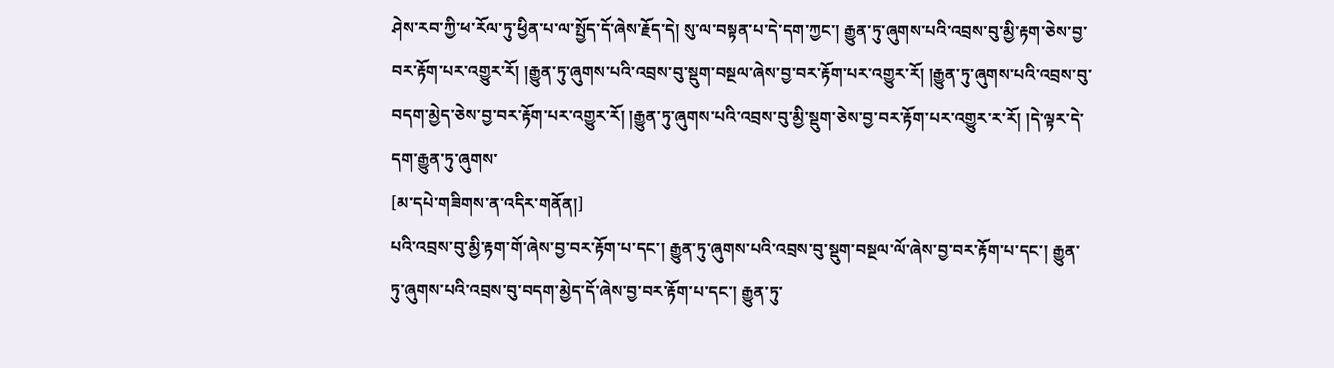ཤེས་རབ་ཀྱི་ཕ་རོལ་ཏུ་ཕྱིན་པ་ལ་སྤྱོད་དོ་ཞེས་རྗོད་དེ། སུ་ལ་བསྟན་པ་དེ་དག་ཀྱང་། རྒྱུན་ཏུ་ཞུགས་པའི་འབྲས་བུ་མྱི་རྟག་ཅེས་བྱ་བར་རྟོག་པར་འགྱུར་རོ། །རྒྱུན་ཏུ་ཞུགས་པའི་འབྲས་བུ་སྡུག་བསྔལ་ཞེས་བྱ་བར་རྟོག་པར་འགྱུར་རོ། །རྒྱུན་ཏུ་ཞུགས་པའི་འབྲས་བུ་བདག་མྱེད་ཅེས་བྱ་བར་རྟོག་པར་འགྱུར་རོ། །རྒྱུན་ཏུ་ཞུགས་པའི་འབྲས་བུ་མྱི་སྡུག་ཅེས་བྱ་བར་རྟོག་པར་འགྱུར་ར་རོ། །དེ་ལྟར་དེ་དག་རྒྱུན་ཏུ་ཞུགས་
[མ་དཔེ་གཟིགས་ན་འདིར་གནོན།]
པའི་འབྲས་བུ་མྱི་རྟག་གོ་ཞེས་བྱ་བར་རྟོག་པ་དང་། རྒྱུན་ཏུ་ཞུགས་པའི་འབྲས་བུ་སྡུག་བསྔལ་ལོ་ཞེས་བྱ་བར་རྟོག་པ་དང་། རྒྱུན་ཏུ་ཞུགས་པའི་འབྲས་བུ་བདག་མྱེད་དོ་ཞེས་བྱ་བར་རྟོག་པ་དང་། རྒྱུན་ཏུ་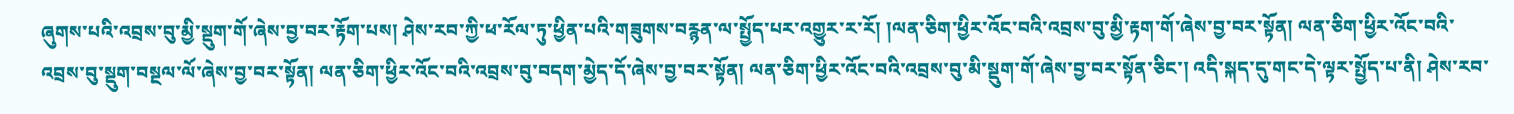ཞུགས་པའི་འབྲས་བུ་མྱི་སྡུག་གོ་ཞེས་བྱ་བར་རྟོག་པས། ཤེས་རབ་ཀྱི་ཕ་རོལ་ཏུ་ཕྱིན་པའི་གཟུགས་བརྙན་ལ་སྤྱོད་པར་འགྱུར་ར་རོ། །ལན་ཅིག་ཕྱིར་འོང་བའི་འབྲས་བུ་མྱི་རྟག་གོ་ཞེས་བྱ་བར་སྟོན། ལན་ཅིག་ཕྱིར་འོང་བའི་འབྲས་བུ་སྡུག་བསྔལ་ལོ་ཞེས་བྱ་བར་སྟོན། ལན་ཅིག་ཕྱིར་འོང་བའི་འབྲས་བུ་བདག་མྱེད་དོ་ཞེས་བྱ་བར་སྟོན། ལན་ཅིག་ཕྱིར་འོང་བའི་འབྲས་བུ་མི་སྡུག་གོ་ཞེས་བྱ་བར་སྟོན་ཅིང་། འདི་སྐད་དུ་གང་དེ་ལྟར་སྤྱོད་པ་ནི། ཤེས་རབ་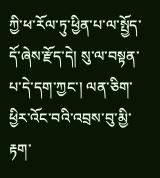ཀྱི་ཕ་རོལ་ཏུ་ཕྱིན་པ་ལ་སྤྱོད་དོ་ཞེས་རྫོད་དེ། སུ་ལ་བསྟན་པ་དེ་དག་ཀྱང་། ལན་ཅིག་ཕྱིར་འོང་བའི་འབྲས་བུ་མྱི་རྟག་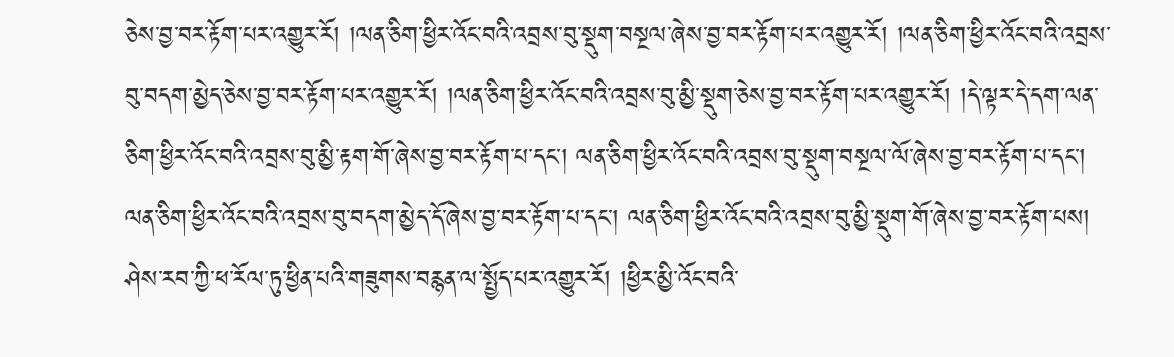ཅེས་བྱ་བར་རྟོག་པར་འགྱུར་རོ། །ལན་ཅིག་ཕྱིར་འོང་བའི་འབྲས་བུ་སྡུག་བསྔལ་ཞེས་བྱ་བར་རྟོག་པར་འགྱུར་རོ། །ལན་ཅིག་ཕྱིར་འོང་བའི་འབྲས་བུ་བདག་མྱེད་ཅེས་བྱ་བར་རྟོག་པར་འགྱུར་རོ། །ལན་ཅིག་ཕྱིར་འོང་བའི་འབྲས་བུ་མྱི་སྡུག་ཅེས་བྱ་བར་རྟོག་པར་འགྱུར་རོ། །དེ་ལྟར་དེ་དག་ལན་ཅིག་ཕྱིར་འོང་བའི་འབྲས་བུ་མྱི་རྟག་གོ་ཞེས་བྱ་བར་རྟོག་པ་དང་། ལན་ཅིག་ཕྱིར་འོང་བའི་འབྲས་བུ་སྡུག་བསྔལ་ལོ་ཞེས་བྱ་བར་རྟོག་པ་དང་། ལན་ཅིག་ཕྱིར་འོང་བའི་འབྲས་བུ་བདག་མྱེད་དོ་ཞེས་བྱ་བར་རྟོག་པ་དང་། ལན་ཅིག་ཕྱིར་འོང་བའི་འབྲས་བུ་མྱི་སྡུག་གོ་ཞེས་བྱ་བར་རྟོག་པས། ཤེས་རབ་ཀྱི་ཕ་རོལ་ཏུ་ཕྱིན་པའི་གཟུགས་བརྙན་ལ་སྤྱོད་པར་འགྱུར་རོ། །ཕྱིར་མྱི་འོང་བའི་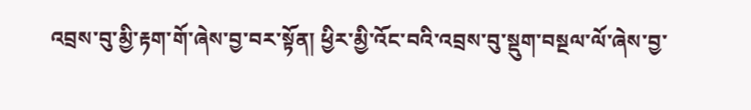འབྲས་བུ་མྱི་རྟག་གོ་ཞེས་བྱ་བར་སྟོན། ཕྱིར་མྱི་འོང་བའི་འབྲས་བུ་སྡུག་བསྔལ་ལོ་ཞེས་བྱ་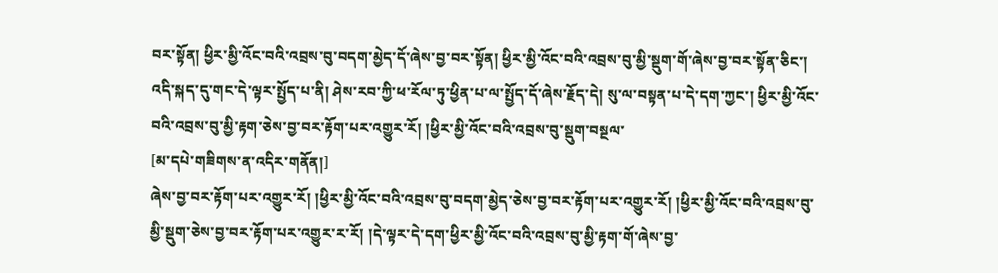བར་སྟོན། ཕྱིར་མྱི་འོང་བའི་འབྲས་བུ་བདག་མྱེད་དོ་ཞེས་བྱ་བར་སྟོན། ཕྱིར་མྱི་འོང་བའི་འབྲས་བུ་མྱི་སྡུག་གོ་ཞེས་བྱ་བར་སྟོན་ཅིང་། འདི་སྐད་དུ་གང་དེ་ལྟར་སྤྱོད་པ་ནི། ཤེས་རབ་ཀྱི་ཕ་རོལ་ཏུ་ཕྱིན་པ་ལ་སྤྱོད་དོ་ཞེས་རྗོད་དེ། སུ་ལ་བསྟན་པ་དེ་དག་ཀྱང་། ཕྱིར་མྱི་འོང་བའི་འབྲས་བུ་མྱི་རྟག་ཅེས་བྱ་བར་རྟོག་པར་འགྱུར་རོ། །ཕྱིར་མྱི་འོང་བའི་འབྲས་བུ་སྡུག་བསྔལ་
[མ་དཔེ་གཟིགས་ན་འདིར་གནོན།]
ཞེས་བྱ་བར་རྟོག་པར་འགྱུར་རོ། །ཕྱིར་མྱི་འོང་བའི་འབྲས་བུ་བདག་མྱེད་ཅེས་བྱ་བར་རྟོག་པར་འགྱུར་རོ། །ཕྱིར་མྱི་འོང་བའི་འབྲས་བུ་མྱི་སྡུག་ཅེས་བྱ་བར་རྟོག་པར་འགྱུར་ར་རོ། །དེ་ལྟར་དེ་དག་ཕྱིར་མྱི་འོང་བའི་འབྲས་བུ་མྱི་རྟག་གོ་ཞེས་བྱ་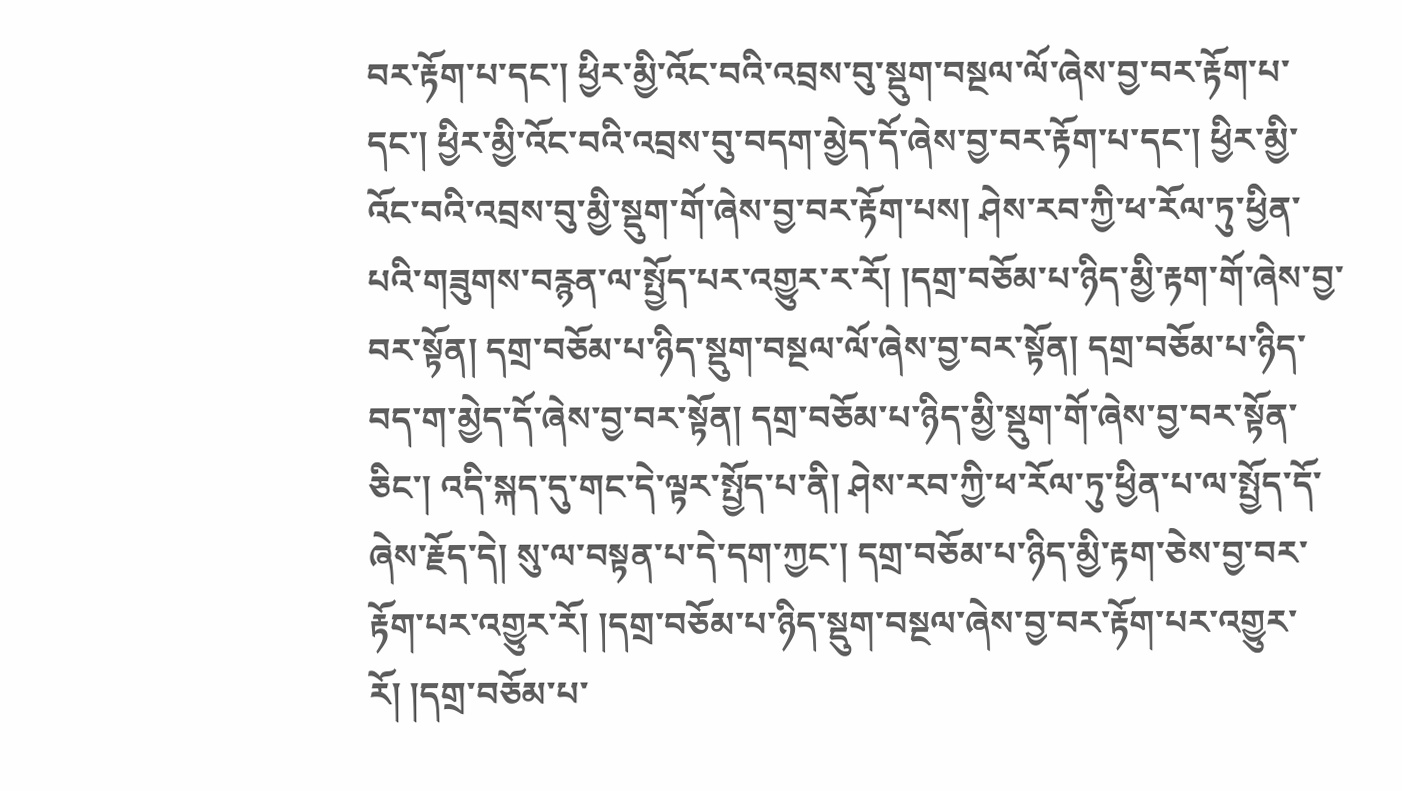བར་རྟོག་པ་དང་། ཕྱིར་མྱི་འོང་བའི་འབྲས་བུ་སྡུག་བསྔལ་ལོ་ཞེས་བྱ་བར་རྟོག་པ་དང་། ཕྱིར་མྱི་འོང་བའི་འབྲས་བུ་བདག་མྱེད་དོ་ཞེས་བྱ་བར་རྟོག་པ་དང་། ཕྱིར་མྱི་འོང་བའི་འབྲས་བུ་མྱི་སྡུག་གོ་ཞེས་བྱ་བར་རྟོག་པས། ཤེས་རབ་ཀྱི་ཕ་རོལ་ཏུ་ཕྱིན་པའི་གཟུགས་བརྙན་ལ་སྤྱོད་པར་འགྱུར་ར་རོ། །དགྲ་བཅོམ་པ་ཉིད་མྱི་རྟག་གོ་ཞེས་བྱ་བར་སྟོན། དགྲ་བཅོམ་པ་ཉིད་སྡུག་བསྔལ་ལོ་ཞེས་བྱ་བར་སྟོན། དགྲ་བཅོམ་པ་ཉིད་བད་ག་མྱེད་དོ་ཞེས་བྱ་བར་སྟོན། དགྲ་བཅོམ་པ་ཉིད་མྱི་སྡུག་གོ་ཞེས་བྱ་བར་སྟོན་ཅིང་། འདི་སྐད་དུ་གང་དེ་ལྟར་སྤྱོད་པ་ནི། ཤེས་རབ་ཀྱི་ཕ་རོལ་ཏུ་ཕྱིན་པ་ལ་སྤྱོད་དོ་ཞེས་རྗོད་དེ། སུ་ལ་བསྟན་པ་དེ་དག་ཀྱང་། དགྲ་བཅོམ་པ་ཉིད་མྱི་རྟག་ཅེས་བྱ་བར་རྟོག་པར་འགྱུར་རོ། །དགྲ་བཅོམ་པ་ཉིད་སྡུག་བསྔལ་ཞེས་བྱ་བར་རྟོག་པར་འགྱུར་རོ། །དགྲ་བཅོམ་པ་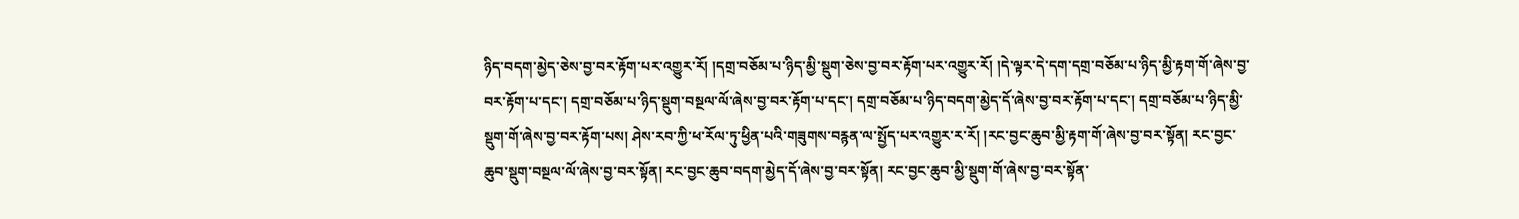ཉིད་བདག་མྱེད་ཅེས་བྱ་བར་རྟོག་པར་འགྱུར་རོ། །དགྲ་བཅོམ་པ་ཉིད་མྱི་སྡུག་ཅེས་བྱ་བར་རྟོག་པར་འགྱུར་རོ། །དེ་ལྟར་དེ་དག་དགྲ་བཅོམ་པ་ཉིད་མྱི་རྟག་གོ་ཞེས་བྱ་བར་རྟོག་པ་དང་། དགྲ་བཅོམ་པ་ཉིད་སྡུག་བསྔལ་ལོ་ཞེས་བྱ་བར་རྟོག་པ་དང་། དགྲ་བཅོམ་པ་ཉིད་བདག་མྱེད་དོ་ཞེས་བྱ་བར་རྟོག་པ་དང་། དགྲ་བཅོམ་པ་ཉིད་མྱི་སྡུག་གོ་ཞེས་བྱ་བར་རྟོག་པས། ཤེས་རབ་ཀྱི་ཕ་རོལ་ཏུ་ཕྱིན་པའི་གཟུགས་བརྙན་ལ་སྤྱོད་པར་འགྱུར་ར་རོ། །རང་བྱང་ཆུབ་མྱི་རྟག་གོ་ཞེས་བྱ་བར་སྟོན། རང་བྱང་ཆུབ་སྡུག་བསྔལ་ལོ་ཞེས་བྱ་བར་སྟོན། རང་བྱང་ཆུབ་བདག་མྱེད་དོ་ཞེས་བྱ་བར་སྟོན། རང་བྱང་ཆུབ་མྱི་སྡུག་གོ་ཞེས་བྱ་བར་སྟོན་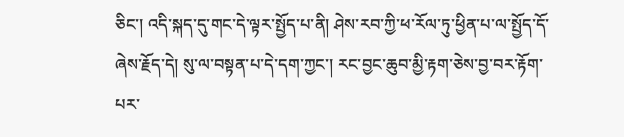ཅིང་། འདི་སྐད་དུ་གང་དེ་ལྟར་སྤྱོད་པ་ནི། ཤེས་རབ་ཀྱི་ཕ་རོལ་ཏུ་ཕྱིན་པ་ལ་སྤྱོད་དོ་ཞེས་རྗོད་དེ། སུ་ལ་བསྟན་པ་དེ་དག་ཀྱང་། རང་བྱང་ཆུབ་མྱི་རྟག་ཅེས་བྱ་བར་རྟོག་པར་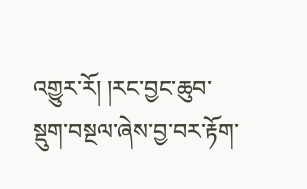འགྱུར་རོ། །རང་བྱང་ཆུབ་སྡུག་བསྔལ་ཞེས་བྱ་བར་རྟོག་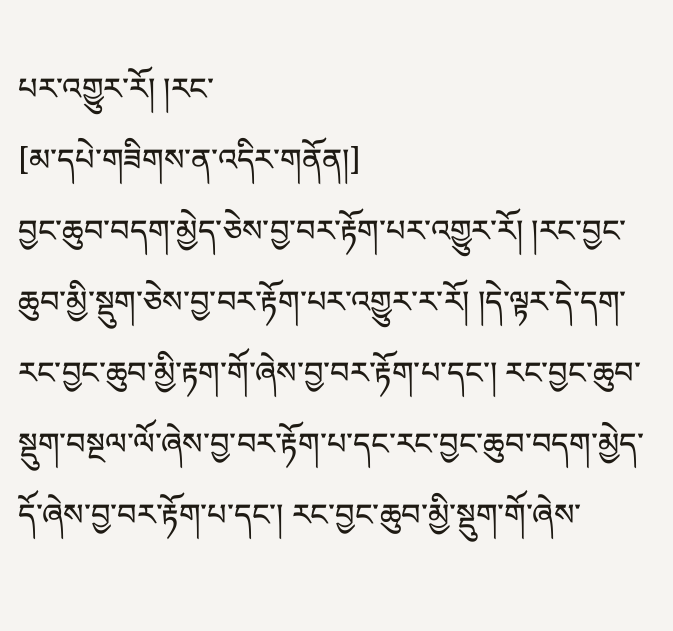པར་འགྱུར་རོ། །རང་
[མ་དཔེ་གཟིགས་ན་འདིར་གནོན།]
བྱང་ཆུབ་བདག་མྱེད་ཅེས་བྱ་བར་རྟོག་པར་འགྱུར་རོ། །རང་བྱང་ཆུབ་མྱི་སྡུག་ཅེས་བྱ་བར་རྟོག་པར་འགྱུར་ར་རོ། །དེ་ལྟར་དེ་དག་རང་བྱང་ཆུབ་མྱི་རྟག་གོ་ཞེས་བྱ་བར་རྟོག་པ་དང་། རང་བྱང་ཆུབ་སྡུག་བསྔལ་ལོ་ཞེས་བྱ་བར་རྟོག་པ་དང་རང་བྱང་ཆུབ་བདག་མྱེད་དོ་ཞེས་བྱ་བར་རྟོག་པ་དང་། རང་བྱང་ཆུབ་མྱི་སྡུག་གོ་ཞེས་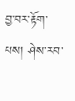བྱ་བར་རྟོག་པས། ཤེས་རབ་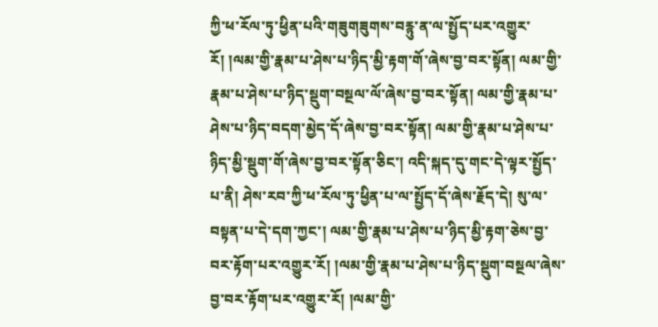ཀྱི་ཕ་རོལ་ཏུ་ཕྱིན་པའི་གཟུགཟུགས་བརྙུ་ན་ལ་སྤྱོད་པར་འགྱུར་རོ། །ལམ་གྱི་རྣམ་པ་ཤེས་པ་ཉིད་མྱི་རྟག་གོ་ཞེས་བྱ་བར་སྟོན། ལམ་གྱི་རྣམ་པ་ཤེས་པ་ཉིད་སྡུག་བསྔལ་ལོ་ཞེས་བྱ་བར་སྟོན། ལམ་གྱི་རྣམ་པ་ཤེས་པ་ཉིད་བདག་མྱེད་དོ་ཞེས་བྱ་བར་སྟོན། ལམ་གྱི་རྣམ་པ་ཤེས་པ་ཉིད་མྱི་སྡུག་གོ་ཞེས་བྱ་བར་སྟོན་ཅིང་། འདི་སྐད་དུ་གང་དེ་ལྟར་སྤྱོད་པ་ནི། ཤེས་རབ་ཀྱི་ཕ་རོལ་ཏུ་ཕྱིན་པ་ལ་སྤྱོད་དོ་ཞེས་རྗོད་དེ། སུ་ལ་བསྟན་པ་དེ་དག་ཀྱང་། ལམ་གྱི་རྣམ་པ་ཤེས་པ་ཉིད་མྱི་རྟག་ཅེས་བྱ་བར་རྟོག་པར་འགྱུར་རོ། །ལམ་གྱི་རྣམ་པ་ཤེས་པ་ཉིད་སྡུག་བསྔལ་ཞེས་བྱ་བར་རྟོག་པར་འགྱུར་རོ། །ལམ་གྱི་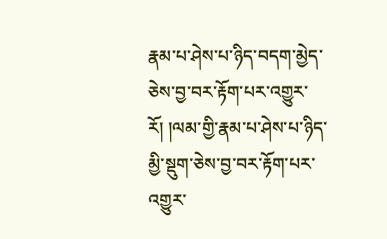རྣམ་པ་ཤེས་པ་ཉིད་བདག་མྱེད་ཅེས་བྱ་བར་རྟོག་པར་འགྱུར་རོ། །ལམ་གྱི་རྣམ་པ་ཤེས་པ་ཉིད་མྱི་སྡུག་ཅེས་བྱ་བར་རྟོག་པར་འགྱུར་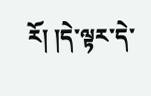རོ། །དེ་ལྟར་དེ་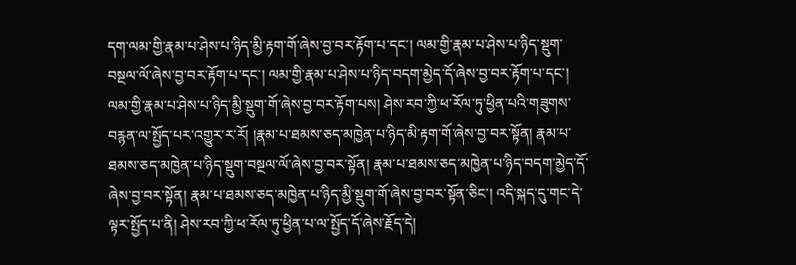དག་ལམ་གྱི་རྣམ་པ་ཤེས་པ་ཉིད་མྱི་རྟག་གོ་ཞེས་བྱ་བར་རྟོག་པ་དང་། ལམ་གྱི་རྣམ་པ་ཤེས་པ་ཉིད་སྡུག་བསྔལ་ལོ་ཞེས་བྱ་བར་རྟོག་པ་དང་། ལམ་གྱི་རྣམ་པ་ཤེས་པ་ཉིད་བདག་མྱེད་དོ་ཞེས་བྱ་བར་རྟོག་པ་དང་། ལམ་གྱི་རྣམ་པ་ཤེས་པ་ཉིད་མྱི་སྡུག་གོ་ཞེས་བྱ་བར་རྟོག་པས། ཤེས་རབ་ཀྱི་ཕ་རོལ་ཏུ་ཕྱིན་པའི་གཟུགས་བརྙན་ལ་སྤྱོད་པར་འགྱུར་ར་རོ། །རྣམ་པ་ཐམས་ཅད་མཁྱེན་པ་ཉིད་མི་རྟག་གོ་ཞེས་བྱ་བར་སྟོན། རྣམ་པ་ཐམས་ཅད་མཁྱེན་པ་ཉིད་སྡུག་བསྔལ་ལོ་ཞེས་བྱ་བར་སྟོན། རྣམ་པ་ཐམས་ཅད་མཁྱེན་པ་ཉིད་བདག་མྱེད་དོ་ཞེས་བྱ་བར་སྟོན། རྣམ་པ་ཐམས་ཅད་མཁྱེན་པ་ཉིད་མྱི་སྡུག་གོ་ཞེས་བྱ་བར་སྟོན་ཅིང་། འདི་སྐད་དུ་གང་དེ་ལྟར་སྤྱོད་པ་ནི། ཤེས་རབ་ཀྱི་ཕ་རོལ་ཏུ་ཕྱིན་པ་ལ་སྤྱོད་དོ་ཞེས་རྗོད་དེ།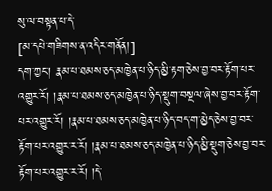སུ་ལ་བསྟན་པ་དེ་
[མ་དཔེ་གཟིགས་ན་འདིར་གནོན།]
དག་ཀྱང་། རྣམ་པ་ཐམས་ཅད་མཁྱེན་པ་ཉིད་མྱི་རྟག་ཅེས་བྱ་བར་རྟོག་པར་འགྱུར་རོ། །རྣམ་པ་ཐམས་ཅད་མཁྱེན་པ་ཉིད་སྡུག་བསྔལ་ཞེས་བྱ་བར་རྟོག་པར་འགྱུར་རོ། །རྣམ་པ་ཐམས་ཅད་མཁྱེན་པ་ཉིད་བད་ག་མྱེད་ཅེས་བྱ་བར་རྟོག་པར་འགྱུར་ར་རོ། །རྣམ་པ་ཐམས་ཅད་མཁྱེན་པ་ཉིད་མྱི་སྡུག་ཅེས་བྱ་བར་རྟོག་པར་འགྱུར་ར་རོ། །དེ་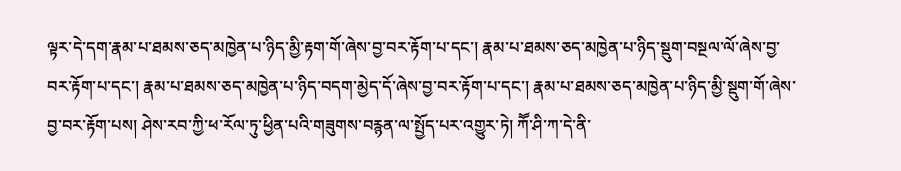ལྟར་དེ་དག་རྣམ་པ་ཐམས་ཅད་མཁྱེན་པ་ཉིད་མྱི་རྟག་གོ་ཞེས་བྱ་བར་རྟོག་པ་དང་། རྣམ་པ་ཐམས་ཅད་མཁྱེན་པ་ཉིད་སྡུག་བསྔལ་ལོ་ཞེས་བྱ་བར་རྟོག་པ་དང་། རྣམ་པ་ཐམས་ཅད་མཁྱེན་པ་ཉིད་བདག་མྱེད་དོ་ཞེས་བྱ་བར་རྟོག་པ་དང་། རྣམ་པ་ཐམས་ཅད་མཁྱེན་པ་ཉིད་མྱི་སྡུག་གོ་ཞེས་བྱ་བར་རྟོག་པས། ཤེས་རབ་ཀྱི་ཕ་རོལ་ཏུ་ཕྱིན་པའི་གཟུགས་བརྙན་ལ་སྤྱོད་པར་འགྱུར་ཏེ། ཀཽ་ཤི་ཀ་དེ་ནི་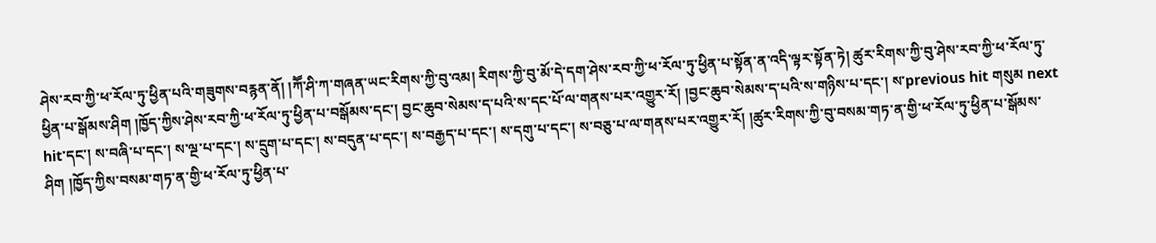ཤེས་རབ་ཀྱི་ཕ་རོལ་ཏུ་ཕྱིན་པའི་གཟུགས་བརྙན་ནོ། །ཀཽ་ཤི་ཀ་གཞན་ཡང་རིགས་ཀྱི་བུ་འམ། རིགས་ཀྱི་བུ་མོ་དེ་དག་ཤེས་རབ་ཀྱི་ཕ་རོལ་ཏུ་ཕྱིན་པ་སྟོན་ན་འདི་ལྟར་སྟོན་ཏེ། ཚུར་རིགས་ཀྱི་བུ་ཤེས་རབ་ཀྱི་ཕ་རོལ་ཏུ་ཕྱིན་པ་སྒོམས་ཤིག །ཁྱོད་ཀྱིས་ཤེས་རབ་ཀྱི་ཕ་རོལ་ཏུ་ཕྱིན་པ་བསྒོམས་དང་། བྱང་ཆུབ་སེམས་ད་པའི་ས་དང་པོ་ལ་གནས་པར་འགྱུར་རོ། །བྱང་ཆུབ་སེམས་ད་པའི་ས་གཉིས་པ་དང་། ས་previous hit གསུམ next hit་དང་། ས་བཞི་པ་དང་། ས་ལྔ་པ་དང་། ས་དྲུག་པ་དང་། ས་བདུན་པ་དང་། ས་བརྒྱད་པ་དང་། ས་དགུ་པ་དང་། ས་བཅུ་པ་ལ་གནས་པར་འགྱུར་རོ། །ཚུར་རིགས་ཀྱི་བུ་བསམ་གཏ་ན་གྱི་ཕ་རོལ་ཏུ་ཕྱིན་པ་སྒོམས་ཤིག །ཁྱོད་ཀྱིས་བསམ་གཏ་ན་གྱི་ཕ་རོལ་ཏུ་ཕྱིན་པ་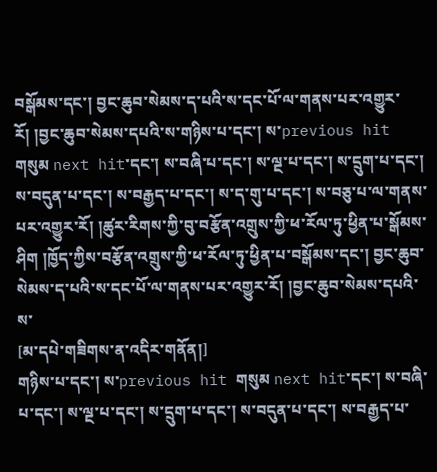བསྒོམས་དང་། བྱང་ཆུབ་སེམས་ད་པའི་ས་དང་པོ་ལ་གནས་པར་འགྱུར་རོ། །བྱང་ཆུབ་སེམས་དཔའི་ས་གཉིས་པ་དང་། ས་previous hit གསུམ next hit་དང་། ས་བཞི་པ་དང་། ས་ལྔ་པ་དང་། ས་དྲུག་པ་དང་། ས་བདུན་པ་དང་། ས་བརྒྱད་པ་དང་། ས་ད་གུ་པ་དང་། ས་བཅུ་པ་ལ་གནས་པར་འགྱུར་རོ། །ཚུར་རིགས་ཀྱི་བུ་བརྩོན་འགྲུས་ཀྱི་ཕ་རོལ་ཏུ་ཕྱིན་པ་སྒོམས་ཤིག །ཁྱོད་ཀྱིས་བརྩོན་འགྲུས་ཀྱི་ཕ་རོལ་ཏུ་ཕྱིན་པ་བསྒོམས་དང་། བྱང་ཆུབ་སེམས་ད་པའི་ས་དང་པོ་ལ་གནས་པར་འགྱུར་རོ། །བྱང་ཆུབ་སེམས་དཔའི་ས་
[མ་དཔེ་གཟིགས་ན་འདིར་གནོན།]
གཉིས་པ་དང་། ས་previous hit གསུམ next hit་དང་། ས་བཞི་པ་དང་། ས་ལྔ་པ་དང་། ས་དྲུག་པ་དང་། ས་བདུན་པ་དང་། ས་བརྒྱད་པ་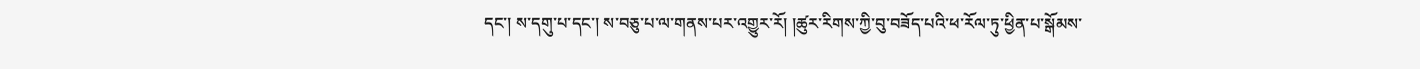དང་། ས་དགུ་པ་དང་། ས་བཅུ་པ་ལ་གནས་པར་འགྱུར་རོ། །ཚུར་རིགས་ཀྱི་བུ་བཟོད་པའི་ཕ་རོལ་ཏུ་ཕྱིན་པ་སྒོམས་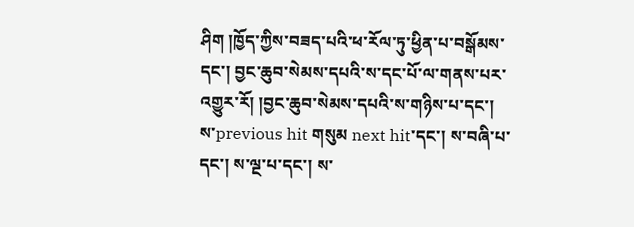ཤིག །ཁྱོད་ཀྱིས་བཟད་པའི་ཕ་རོལ་ཏུ་ཕྱིན་པ་བསྒོམས་དང་། བྱང་ཆུབ་སེམས་དཔའི་ས་དང་པོ་ལ་གནས་པར་འགྱུར་རོ། །བྱང་ཆུབ་སེམས་དཔའི་ས་གཉིས་པ་དང་། ས་previous hit གསུམ next hit་དང་། ས་བཞི་པ་དང་། ས་ལྔ་པ་དང་། ས་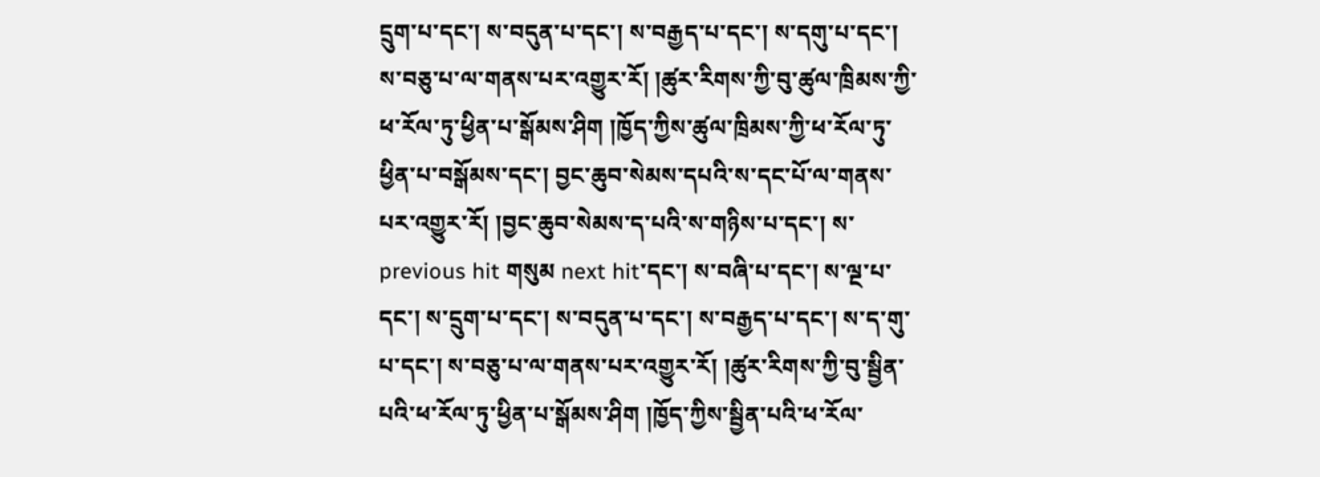དྲུག་པ་དང་། ས་བདུན་པ་དང་། ས་བརྒྱད་པ་དང་། ས་དགུ་པ་དང་། ས་བཅུ་པ་ལ་གནས་པར་འགྱུར་རོ། །ཚུར་རིགས་ཀྱི་བུ་ཚུལ་ཁྲིམས་ཀྱི་ཕ་རོལ་ཏུ་ཕྱིན་པ་སྒོམས་ཤིག །ཁྱོད་ཀྱིས་ཚུལ་ཁྲིམས་ཀྱི་ཕ་རོལ་ཏུ་ཕྱིན་པ་བསྒོམས་དང་། བྱང་ཆུབ་སེམས་དཔའི་ས་དང་པོ་ལ་གནས་པར་འགྱུར་རོ། །བྱང་ཆུབ་སེམས་ད་པའི་ས་གཉིས་པ་དང་། ས་previous hit གསུམ next hit་དང་། ས་བཞི་པ་དང་། ས་ལྔ་པ་དང་། ས་དྲུག་པ་དང་། ས་བདུན་པ་དང་། ས་བརྒྱད་པ་དང་། ས་ད་གུ་པ་དང་། ས་བཅུ་པ་ལ་གནས་པར་འགྱུར་རོ། །ཚུར་རིགས་ཀྱི་བུ་སྦྱིན་པའི་ཕ་རོལ་ཏུ་ཕྱིན་པ་སྒོམས་ཤིག །ཁྱོད་ཀྱིས་སྦྱིན་པའི་ཕ་རོལ་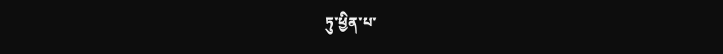ཏུ་ཕྱིན་པ་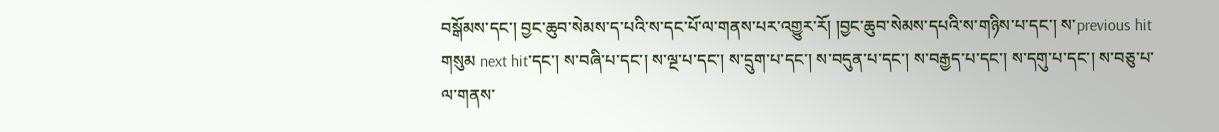བསྒོམས་དང་། བྱང་ཆུབ་སེམས་ད་པའི་ས་དང་པོ་ལ་གནས་པར་འགྱུར་རོ། །བྱང་ཆུབ་སེམས་དཔའི་ས་གཉིས་པ་དང་། ས་previous hit གསུམ next hit་དང་། ས་བཞི་པ་དང་། ས་ལྔ་པ་དང་། ས་དྲུག་པ་དང་། ས་བདུན་པ་དང་། ས་བརྒྱད་པ་དང་། ས་དགུ་པ་དང་། ས་བཅུ་པ་ལ་གནས་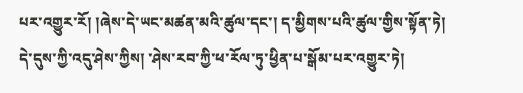པར་འགྱུར་རོ། །ཞེས་དེ་ཡང་མཚན་མའི་ཚུལ་དང་། ད་མྱིགས་པའི་ཚུལ་གྱིས་སྟོན་ཏེ། དེ་དུས་ཀྱི་འདུ་ཤེས་ཀྱིས། ་ཤེས་རབ་ཀྱི་ཕ་རོལ་ཏུ་ཕྱིན་པ་སྒོམ་པར་འགྱུར་ཏེ།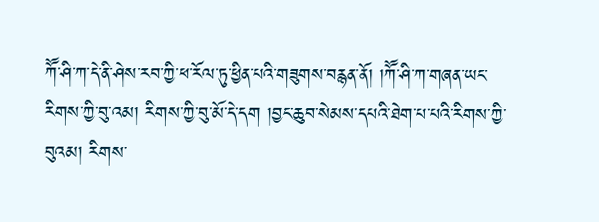ཀཽ་ཤི་ཀ་དེ་ནི་ཤེས་རབ་ཀྱི་ཕ་རོལ་ཏུ་ཕྱིན་པའི་གཟུགས་བརྙན་ནོ། །ཀཽ་ཤི་ཀ་གཞན་ཡང་རིགས་ཀྱི་བུ་འམ། རིགས་ཀྱི་བུ་མོ་དེ་དག །བྱང་ཆུབ་སེམས་དཔའི་ཐེག་པ་པའི་རིགས་ཀྱི་བུའམ། རིགས་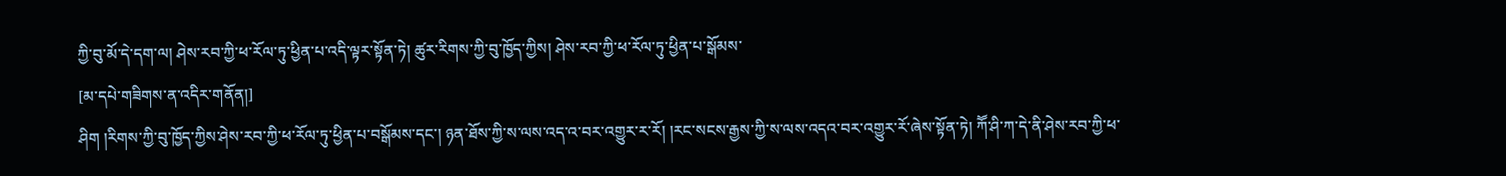ཀྱི་བུ་མོ་དེ་དག་ལ། ཤེས་རབ་ཀྱི་ཕ་རོལ་ཏུ་ཕྱིན་པ་འདི་ལྟར་སྟོན་ཏེ། ཚུར་རིགས་ཀྱི་བུ་ཁྱོད་ཀྱིས། ཤེས་རབ་ཀྱི་ཕ་རོལ་ཏུ་ཕྱིན་པ་སྒོམས་
[མ་དཔེ་གཟིགས་ན་འདིར་གནོན།]
ཤིག །རིགས་ཀྱི་བུ་ཁྱོད་ཀྱིས་ཤེས་རབ་ཀྱི་ཕ་རོལ་ཏུ་ཕྱིན་པ་བསྒོམས་དང་། ཉན་ཐོས་ཀྱི་ས་ལས་འད་འ་བར་འགྱུར་ར་རོ། །རང་སངས་རྒྱས་ཀྱི་ས་ལས་འདའ་བར་འགྱུར་རོ་ཞེས་སྟོན་ཏེ། ཀཽ་ཤི་ཀ་དེ་ནི་ཤེས་རབ་ཀྱི་ཕ་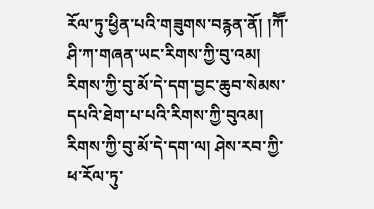རོལ་ཏུ་ཕྱིན་པའི་གཟུགས་བརྙན་ནོ། །ཀཽ་ཤི་ཀ་གཞན་ཡང་རིགས་ཀྱི་བུ་འམ། རིགས་ཀྱི་བུ་མོ་དེ་དག་བྱང་ཆུབ་སེམས་དཔའི་ཐེག་པ་པའི་རིགས་ཀྱི་བུའམ། རིགས་ཀྱི་བུ་མོ་དེ་དག་ལ། ཤེས་རབ་ཀྱི་ཕ་རོལ་ཏུ་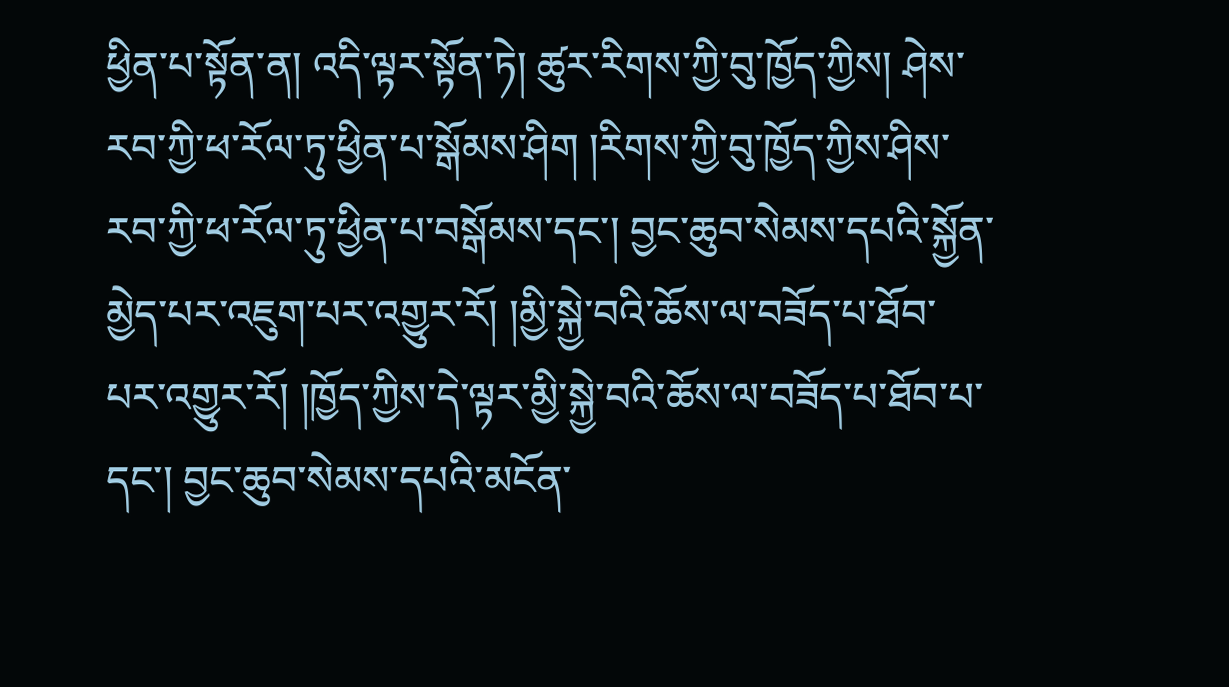ཕྱིན་པ་སྟོན་ན། འདི་ལྟར་སྟོན་ཏེ། ཚུར་རིགས་ཀྱི་བུ་ཁྱོད་ཀྱིས། ཤེས་རབ་ཀྱི་ཕ་རོལ་ཏུ་ཕྱིན་པ་སྒོམས་ཤིག །རིགས་ཀྱི་བུ་ཁྱོད་ཀྱིས་ཤིས་རབ་ཀྱི་ཕ་རོལ་ཏུ་ཕྱིན་པ་བསྒོམས་དང་། བྱང་ཆུབ་སེམས་དཔའི་སྐྱོན་མྱེད་པར་འཇུག་པར་འགྱུར་རོ། །མྱི་སྐྱེ་བའི་ཆོས་ལ་བཟོད་པ་ཐོབ་པར་འགྱུར་རོ། །ཁྱོད་ཀྱིས་དེ་ལྟར་མྱི་སྐྱེ་བའི་ཆོས་ལ་བཟོད་པ་ཐོབ་པ་དང་། བྱང་ཆུབ་སེམས་དཔའི་མངོན་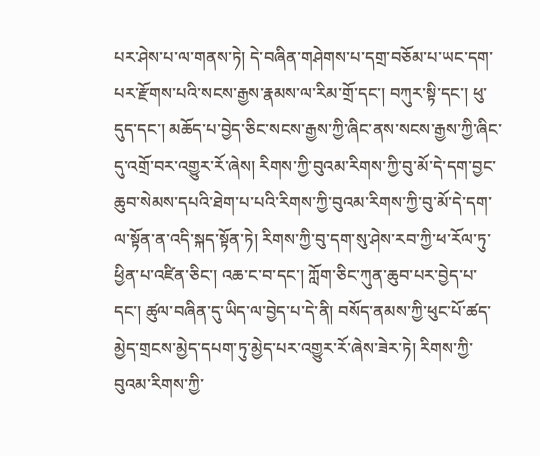པར་ཤེས་པ་ལ་གནས་ཏེ། དེ་བཞིན་གཤེགས་པ་དགྲ་བཅོམ་པ་ཡང་དག་པར་རྫོགས་པའི་སངས་རྒྱས་རྣམས་ལ་རིམ་གྲོ་དང་། བཀུར་སྟི་དང་། ཕུ་དུད་དང་། མཆོད་པ་བྱེད་ཅིང་སངས་རྒྱས་ཀྱི་ཞིང་ནས་སངས་རྒྱས་ཀྱི་ཞིང་དུ་འགྲོ་བར་འགྱུར་རོ་ཞེས། རིགས་ཀྱི་བུའམ་རིགས་ཀྱི་བུ་མོ་དེ་དག་བྱང་ཆུབ་སེམས་དཔའི་ཐེག་པ་པའི་རིགས་ཀྱི་བུའམ་རིགས་ཀྱི་བུ་མོ་དེ་དག་ལ་སྟོན་ན་འདི་སྐད་སྟོན་ཏེ། རིགས་ཀྱི་བུ་དག་སུ་ཤེས་རབ་ཀྱི་ཕ་རོལ་ཏུ་ཕྱིན་པ་འཛིན་ཅིང་། འཆ་ང་བ་དང་། ཀློག་ཅིང་ཀུན་ཆུབ་པར་བྱེད་པ་དང་། ཚུལ་བཞིན་དུ་ཡིད་ལ་བྱེད་པ་དེ་ནི། བསོད་ནམས་ཀྱི་ཕུང་པོ་ཚད་མྱེད་གྲངས་མྱེད་དཔག་ཏུ་མྱེད་པར་འགྱུར་རོ་ཞེས་ཟེར་ཏེ། རིགས་ཀྱི་བུའམ་རིགས་ཀྱི་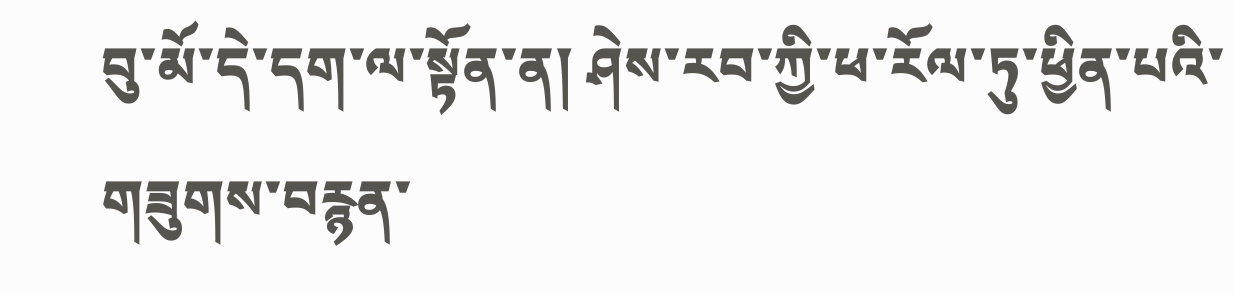བུ་མོ་དེ་དག་ལ་སྟོན་ན། ཤེས་རབ་ཀྱི་ཕ་རོལ་ཏུ་ཕྱིན་པའི་གཟུགས་བརྙན་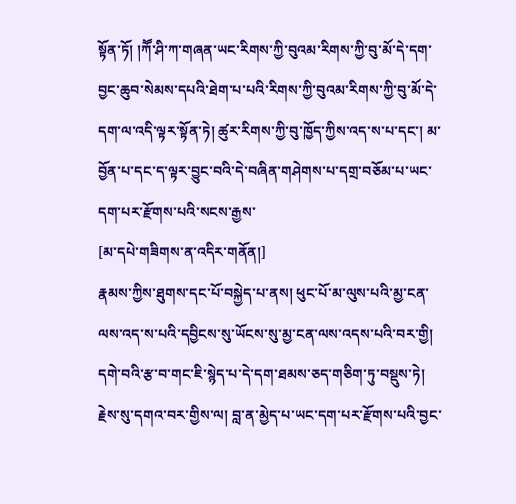སྟོན་ཏོ། །ཀཽ་ཤི་ཀ་གཞན་ཡང་རིགས་ཀྱི་བུའམ་རིགས་ཀྱི་བུ་མོ་དེ་དག་བྱང་ཆུབ་སེམས་དཔའི་ཐེག་པ་པའི་རིགས་ཀྱི་བུའམ་རིགས་ཀྱི་བུ་མོ་དེ་དག་ལ་འདི་ལྟར་སྟོན་ཏེ། ཚུར་རིགས་ཀྱི་བུ་ཁྱོད་ཀྱིས་འད་ས་པ་དང་། མ་བྱོན་པ་དང་ད་ལྟར་བྱུང་བའི་དེ་བཞིན་གཤེགས་པ་དགྲ་བཅོམ་པ་ཡང་དག་པར་རྫོགས་པའི་སངས་རྒྱས་
[མ་དཔེ་གཟིགས་ན་འདིར་གནོན།]
རྣམས་ཀྱིས་ཐུགས་དང་པོ་བསྐྱེད་པ་ནས། ཕུང་པོ་མ་ལུས་པའི་མྱ་ངན་ལས་འད་ས་པའི་དབྱིངས་སུ་ཡོངས་སུ་མྱ་ངན་ལས་འདས་པའི་བར་གྱི། དགེ་བའི་རྩ་བ་གང་ཇི་སྙེད་པ་དེ་དག་ཐམས་ཅད་གཅིག་ཏུ་བསྡུས་ཏེ། རྗེས་སུ་དགའ་བར་གྱིས་ལ། བླ་ན་མྱེད་པ་ཡང་དག་པར་རྫོགས་པའི་བྱང་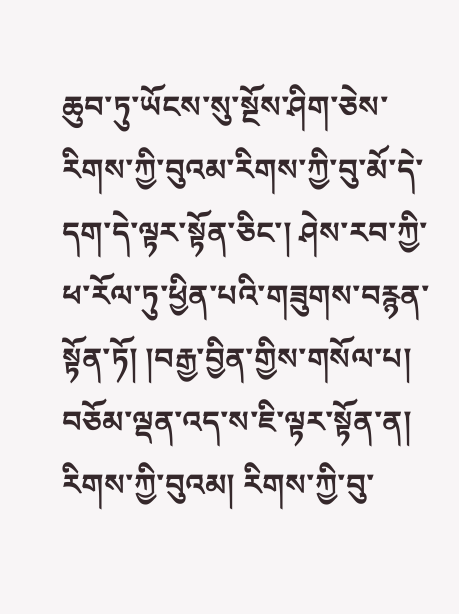ཆུབ་ཏུ་ཡོངས་སུ་སྔོས་ཤིག་ཅེས་རིགས་ཀྱི་བུའམ་རིགས་ཀྱི་བུ་མོ་དེ་དག་དེ་ལྟར་སྟོན་ཅིང་། ཤེས་རབ་ཀྱི་ཕ་རོལ་ཏུ་ཕྱིན་པའི་གཟུགས་བརྙན་སྟོན་ཏོ། །བརྒྱ་བྱིན་གྱིས་གསོལ་པ། བཅོམ་ལྡན་འད་ས་ཇི་ལྟར་སྟོན་ན། རིགས་ཀྱི་བུའམ། རིགས་ཀྱི་བུ་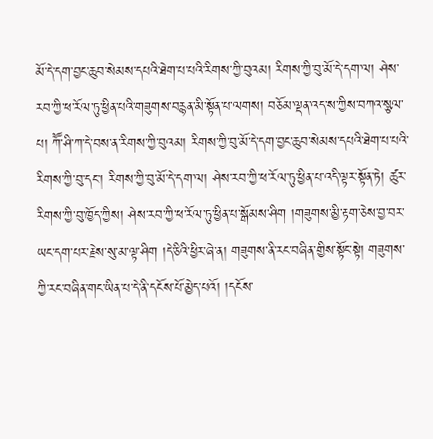མོ་དེ་དག་བྱང་ཆུབ་སེམས་དཔའི་ཐེག་པ་པའི་རིགས་ཀྱི་བུའམ། རིགས་ཀྱི་བུ་མོ་དེ་དག་ལ། ཤེས་རབ་ཀྱི་ཕ་རོལ་ཏུ་ཕྱིན་པའི་གཟུགས་བརྙན་མི་སྟོན་པ་ལགས། བཅོམ་ལྡན་འད་ས་ཀྱིས་བཀའ་སྩལ་པ། ཀཽ་ཤི་ཀ་དེ་བས་ན་རིགས་ཀྱི་བུའམ། རིགས་ཀྱི་བུ་མོ་དེ་དག་བྱང་ཆུབ་སེམས་དཔའི་ཐེག་པ་པའི་རིགས་ཀྱི་བུ་དང་། རིགས་ཀྱི་བུ་མོ་དེ་དག་ལ། ཤེས་རབ་ཀྱི་ཕ་རོལ་ཏུ་ཕྱིན་པ་འདི་ལྟར་སྟོན་ཏེ། ཚུར་རིགས་ཀྱི་བུ་ཁྱོད་ཀྱིས། ཤེས་རབ་ཀྱི་ཕ་རོལ་ཏུ་ཕྱིན་པ་སྒོམས་ཤིག །གཟུགས་མྱི་རྟག་ཅེས་བྱ་བར་ཡང་དག་པར་རྗེས་སུ་མ་ལྟ་ཤིག །དེ་ཅིའི་ཕྱིར་ཞེ་ན། གཟུགས་ནི་རང་བཞིན་གྱིས་སྟོང་སྟེ། གཟུགས་ཀྱི་རང་བཞིན་གང་ཡིན་པ་དེ་ནི་དངོས་པོ་མྱེད་པའོ། །དངོས་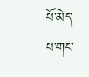པོ་མེད་པ་གང་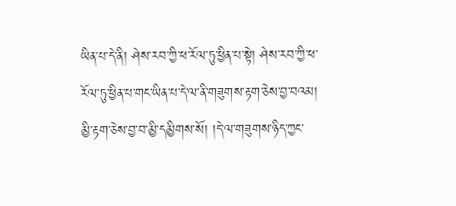ཡིན་པ་དེ་ནི། ཤེས་རབ་ཀྱི་ཕ་རོལ་ཏུ་ཕྱིན་པ་སྟེ། ཤེས་རབ་ཀྱི་ཕ་རོལ་ཏུ་ཕྱིན་པ་གང་ཡིན་པ་དེ་ལ་ནི་གཟུགས་རྟག་ཅེས་བྱ་བའམ། མྱི་རྟག་ཅེས་བྱ་བ་མྱི་དམྱིགས་སོ། །དེ་ལ་གཟུགས་ཉིད་ཀྱང་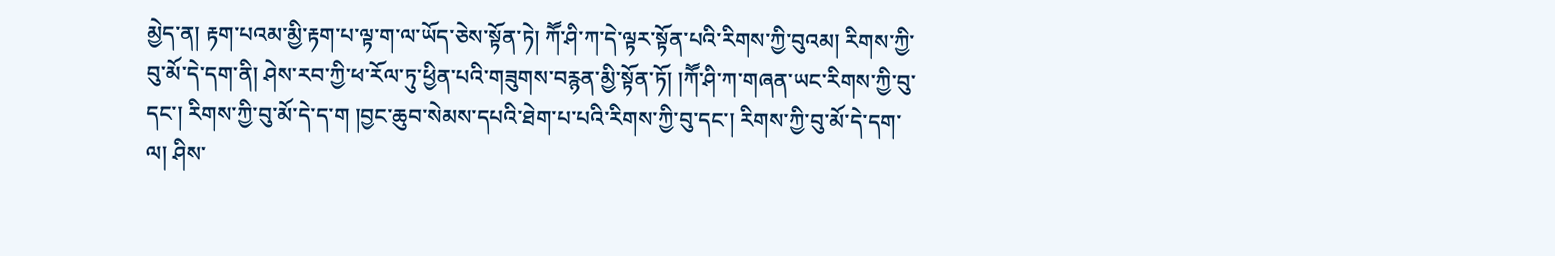མྱེད་ན། རྟག་པའམ་མྱི་རྟག་པ་ལྟ་ག་ལ་ཡོད་ཅེས་སྟོན་ཏེ། ཀཽ་ཤི་ཀ་དེ་ལྟར་སྟོན་པའི་རིགས་ཀྱི་བུའམ། རིགས་ཀྱི་བུ་མོ་དེ་དག་ནི། ཤེས་རབ་ཀྱི་ཕ་རོལ་ཏུ་ཕྱིན་པའི་གཟུགས་བརྙན་མྱི་སྟོན་ཏོ། །ཀཽ་ཤི་ཀ་གཞན་ཡང་རིགས་ཀྱི་བུ་དང་། རིགས་ཀྱི་བུ་མོ་དེ་ད་ག །བྱང་ཆུབ་སེམས་དཔའི་ཐེག་པ་པའི་རིགས་ཀྱི་བུ་དང་། རིགས་ཀྱི་བུ་མོ་དེ་དག་ལ། ཤིས་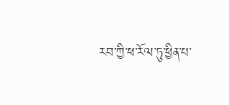རབ་ཀྱི་ཕ་རོལ་ཏུ་ཕྱིན་པ་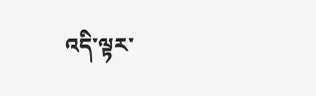འདི་ལྟར་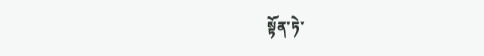སྟོན་ཏེ་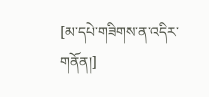[མ་དཔེ་གཟིགས་ན་འདིར་གནོན།]